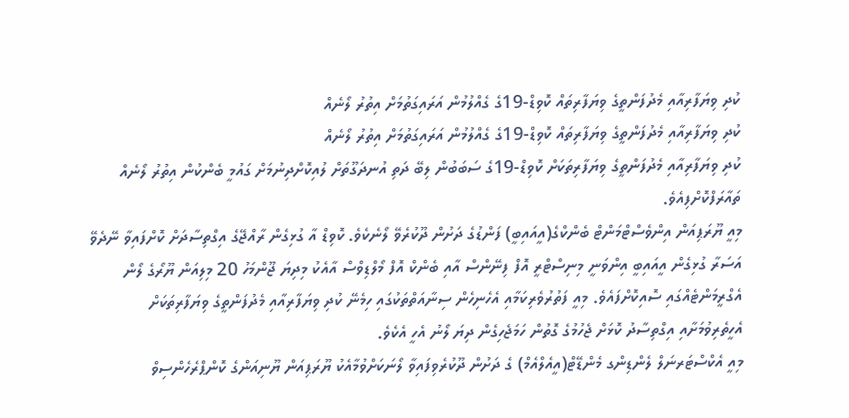ކުދި ވިޔަފާރިއާއި މެދުފަންތީގެ ވިޔަފާރިތައް ކޮވިޑް-19ގެ ގެއްލުމުން އަރައިގަތުމަށް އިތުރު ލޯނެއް
ކުދި ވިޔަފާރިއާއި މެދުފަންތީގެ ވިޔަފާރިތައް ކޮވިޑް-19ގެ ގެއްލުމުން އަރައިގަތުމަށް އިތުރު ލޯނެއް
ކުދި ވިޔަފާރިއާއި މެދުފަންތީގެ ވިޔަފާރިތަކަށް ކޮވިޑް-19ގެ ސަބަބުން ލިބޭ ދަތި އުނދަގޫތަށް ލުއިކޮށްދިނުމަށް ގައުމީ ބެންކުން އިތުރު ލޯނެއް ތައާރަފްކޮށްފިއެވެ.
މިއީ ޔޫރަޕިއަން އިންވެސްޓްމަންޓް ބެންކްގެ(އީއައިބީ) ފަންޑުގެ ދަށުން ދޫކުރެވޭ ލޯނެކެވެ. ކޮވިޑް އާ ގުޅިގެން ރާއްޖޭގެ އިގްތިސާދަށް ކޮށްފައިވާ ނޭދެވޭ އަސަރާ ގުޅިގެން އީއައިބީ އިންވަނީ މިނިސްޓްރީ އޮފް ފިނޭންސް އާއި ބެންކް އޮފް މޯލްޑިވްސް އާއެކު މިދިޔަ ޖޫންމަހު 20 މިލިއަން ޔޫރޯގެ ލޯން އެގްރީމަންޓެއްގައި ސޮއިކޮށްފައެވެ. މިއީ ފަތުރުވެރިކަމާއި އެހެނިހެން ސިނާއަތްތަކުގައި ހިމެނޭ ކުދި ވިޔަފާރިއާއި މެދުފަންތީގެ ވިޔަފާރިތަކަށް އެހީތެރިވުމަށާއި އިގްތިސާދު ކޮޅަށް ޖެހުމުގެ ގޮތުން ހަމަޖެހިގެން ދިޔަ ލޯނު އެހީ އެކެވެ.
މިއީ އެކްސްޓަރނަލް ލެންޑިންގ މެންޑޭޓް(އީއެލްއެމް) ގެ ދަށުން ދޫކުރެވިފައިވާ ލޯނަކަށްވުމާއެކު ޔޫރަޕިއަން ޔޫނިއަންގެ ކޮންޕްރެހެންސިވް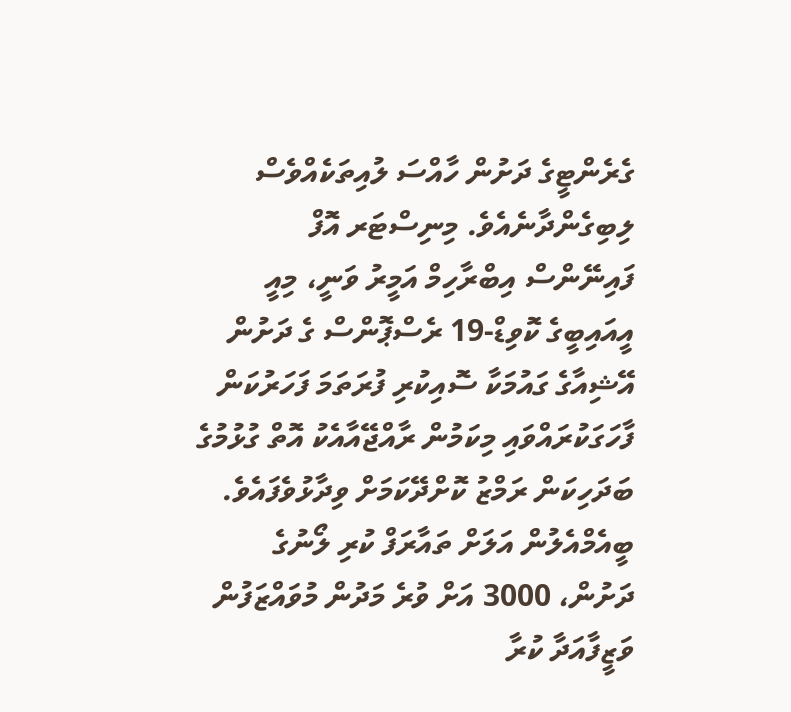ގެރެންޓީގެ ދަށުން ހާއްސަ ލުއިތަކެއްވެސް ލިބިގެންދާނެއެވެ. މިނިސްޓަރ އޮފް ފައިނޭންސް އިބްރާހިމް އަމީރު ވަނީ، މިއީ އީއައިބީގެ ކޮވިޑް-19 ރެސްޕޮންސް ގެ ދަށުން އޭޝިއާގެ ގައުމަކާ ސޮއިކުރި ފުރަތަމަ ފަހަރުކަން ފާހަގަކުރައްވައި މިކަމުން ރާއްޖޭއާއެކު އޮތް ގުޅުމުގެ ބަދަހިކަން ރަމްޒު ކޮށްދޭކަމަށް ވިދާޅުވެފައެވެ.
ބީއެމްއެލުން އަލަށް ތައާރަފް ކުރި ލޯނުގެ ދަށުން، 3000 އަށް ވުރެ މަދުން މުވައްޒަފުން ވަޒީފާއަދާ ކުރާ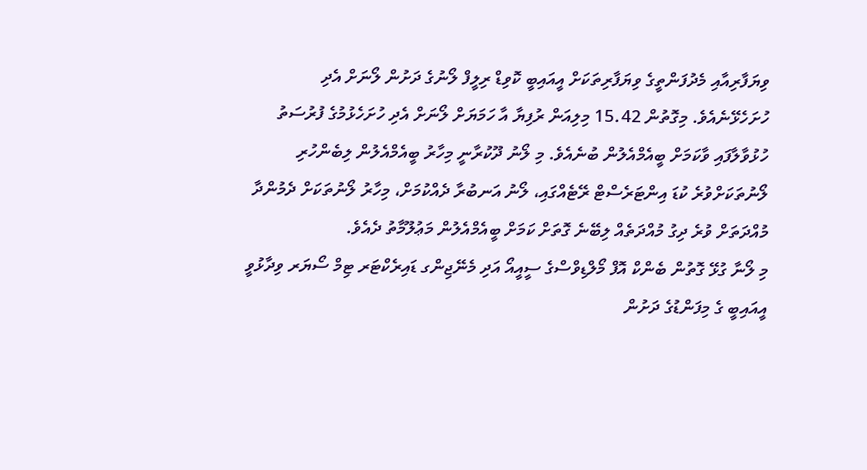ވިޔަފާރިއާއި މެދުފަންތީގެ ވިޔަފާރިތަކަށް އީއައިބީ ކޮވިޑް ރިލީފް ލޯނުގެ ދަށުން ލޯނަށް އެދި ހުށަހެޅޭނެއެވެ. މިގޮތުން 15.42 މިލިއަން ރުފިޔާ އާ ހަމަޔަށް ލޯނަށް އެދި ހުށަހެޅުމުގެ ފުރުސަތު ހުޅުވާލާފައި ވާކަމަށް ބީއެމްއެލުން ބުނެއެވެ. މި ލޯނު ދޫކުރާނީ މިހާރު ބީއެމްއެލުން ލިބެންހުރި ލޯނުތަކަށްވުރެ ކުޑަ އިންޓަރެސްޓް ރޭޓެއްގައި، ލޯނު އަނބުރާ ދެއްކުމަށް، މިހާރު ލޯނުތަކަށް ދެމުންދާ މުއްދަތަށް ވުރެ ދިގު މުއްދަތެއް ލިބޭނެ ގޮތަށް ކަމަށް ބީއެމްއެލުން މަޢުލޫމާތު ދެއެވެ.
މި ލޯނާ ގުޅޭ ގޮތުން ބެންކް އޮފް މޯލްޑިވްސްގެ ސީއީއޯ އަދި މެނޭޖިންގ ޑައިރެކްޓަރ ޓިމް ސޯޔަރ ވިދާޅުވީ އީއައިބީ ގެ މިފަންޑުގެ ދަށުން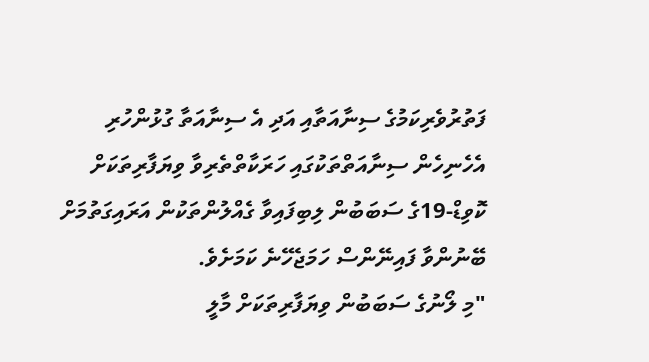ފަތުރުވެރިކަމުގެ ސިނާއަތާއި އަދި އެ ސިނާއަތާ ގުޅުންހުރި އެހެނިހެން ސިނާއަތްތަކުގައި ހަރަކާތްތެރިވާ ވިޔަފާރިތަކަށް ކޮވިޑް-19ގެ ސަބަބުން ލިބިފައިވާ ގެއްލުންތަކުން އަރައިގަތުމަށް ބޭނުންވާ ފައިނޭންސް ހަމަޖެހޭނެ ކަމަށެވެ.
"މި ލޯނުގެ ސަބަބުން ވިޔަފާރިތަކަށް މާލީ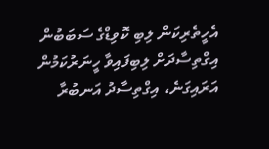އެހީތެރިކަން ލިބި ކޮވިޑްގެ ސަބަބުން އިގްތިސާދަށް ލިބިފައިވާ ހީނަރުކަމުން އަރައިގަނެ، އިގްތިސާދު އަނބުރާ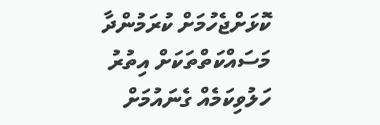ކޮޅަށްޖެހުމަށް ކުރަމުންދާ މަސައްކަތްތަކަށް އިތުރު ހަލުވިކަމެއް ގެނައުމަށް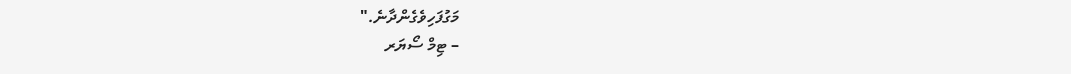މަގުފަހިވެގެންދާނެ."
– ޓިމް ސޯޔަރ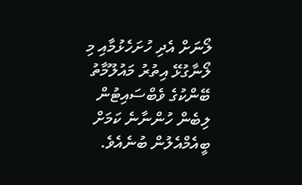ލޯނަށް އެދި ހުށަހެޅުމާއި މި ލޯނާގުޅޭ އިތުރު މައުލޫމާތު ބޭންކުގެ ވެބްސައިޓުން ލިބެން ހުންނާނެ ކަމަށް ބީއެމްއެލުން ބުނެއެވެ.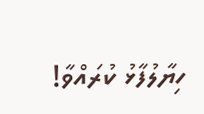ހިޔާލުފާޅު ކުރައްވާ!